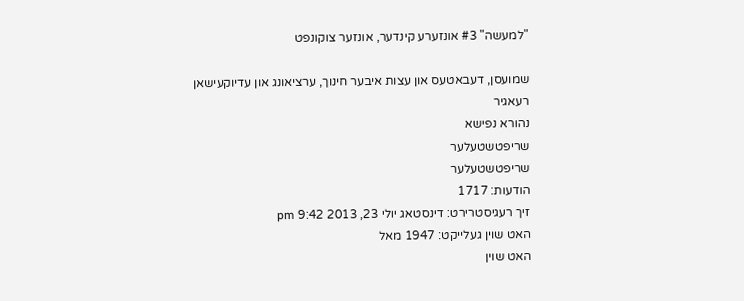"למעשה" #3 אונזערע קינדער, אונזער צוקונפט

שמועסן, דעבאטעס און עצות איבער חינוך, ערציאונג און עדיוקעישאן
רעאגיר
נהורא נפישא
שריפטשטעלער
שריפטשטעלער
הודעות: 1717
זיך רעגיסטרירט: דינסטאג יולי 23, 2013 9:42 pm
האט שוין געלייקט: 1947 מאל
האט שוין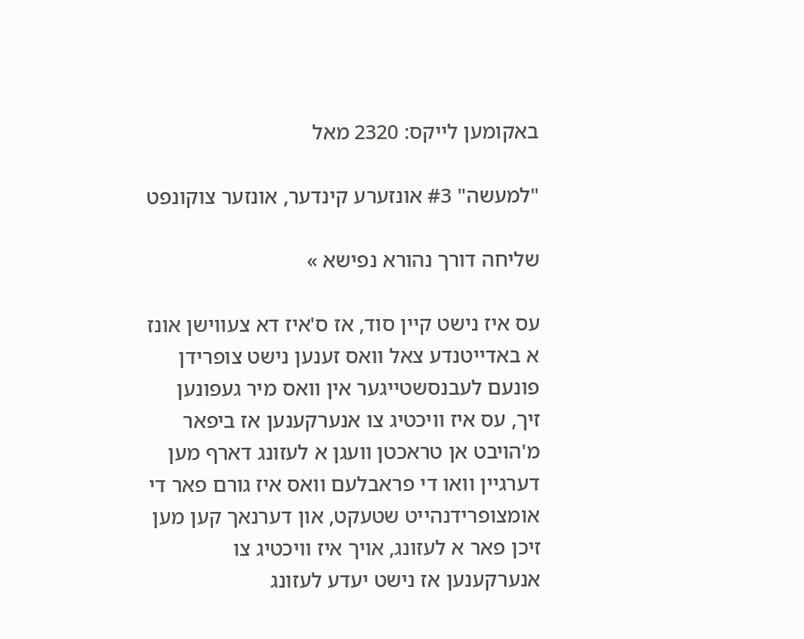באקומען לייקס: 2320 מאל

"למעשה" #3 אונזערע קינדער, אונזער צוקונפט

שליחה דורך נהורא נפישא »

עס איז נישט קיין סוד, אז ס'איז דא צעווישן אונז א באדייטנדע צאל וואס זענען נישט צופרידן פונעם לעבנסשטייגער אין וואס מיר געפונען זיך, עס איז וויכטיג צו אנערקענען אז ביפאר מ'הויבט אן טראכטן וועגן א לעזונג דארף מען דערגיין וואו די פראבלעם וואס איז גורם פאר די אומצופרידנהייט שטעקט, און דערנאך קען מען זיכן פאר א לעזונג, אויך איז וויכטיג צו אנערקענען אז נישט יעדע לעזונג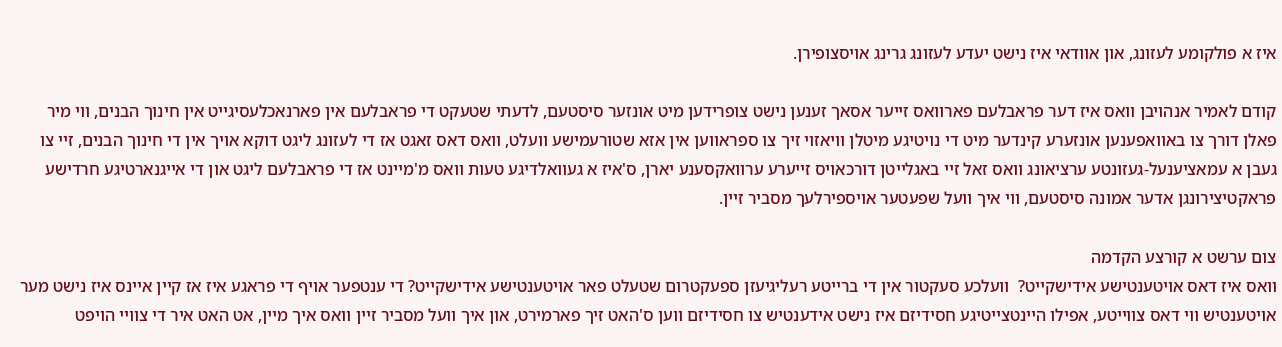איז א פולקומע לעזונג, און אוודאי איז נישט יעדע לעזונג גרינג אויסצופירן.

קודם לאמיר אנהויבן וואס איז דער פראבלעם פארוואס זייער אסאך זענען נישט צופרידען מיט אונזער סיסטעם, לדעתי שטעקט די פראבלעם אין פארנאכלעסיגייט אין חינוך הבנים, ווי מיר פאלן דורך צו באוואפענען אונזערע קינדער מיט די נויטיגע מיטלן וויאזוי זיך צו ספראווען אין אזא שטורעמישע וועלט, וואס דאס זאגט אז די לעזונג ליגט דוקא אויך אין די חינוך הבנים, זיי צו געבן א עמאציענעל-געזונטע ערציאונג וואס זאל זיי באגלייטן דורכאויס זייערע ערוואקסענע יארן, ס'איז א געוואלדיגע טעות וואס מ'מיינט אז די פראבלעם ליגט און די אייגנארטיגע חרדישע פראקטיצירונגן אדער אמונה סיסטעם, ווי איך וועל שפעטער אויספירלעך מסביר זיין.

צום ערשט א קורצע הקדמה
וואס איז דאס אויטענטישע אידישקייט?  וועלכע סעקטור אין די ברייטע רעליגיעזן ספעקטרום שטעלט פאר אויטענטישע אידישקייט? די ענטפער אויף די פראגע איז אז קיין איינס איז נישט מער אויטענטיש ווי דאס צווייטע, אפילו היינטצייטיגע חסידיזם איז נישט אידענטיש צו חסידיזם ווען ס'האט זיך פארמירט, און איך וועל מסביר זיין וואס איך מיין, אט האט איר די צוויי הויפט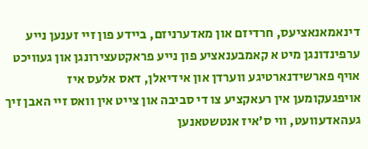דינאמאנאציעס, חרדיזם און מאדערניזם, ביידע פון זיי זענען נייע ערפינדונגן מיט א קאמבענאציע פון נייע פראקטעצירונגן און געוויכט אויף פארשידנארטיגע ווערדן און אידיאלן, דאס אלעס איז אויפגעקומען אין רעאקציע צו די סביבה און צייט אין וואס זיי האבן זיך געהאדעוועט, ווי ס'איז אנטשטאנען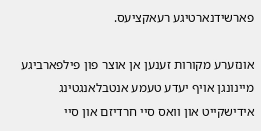פארשידנארטיגע רעאקציעס.

אונזערע מקורות זענען אן אוצר פון פילפארביגע מיינונגן אויף יעדע טעמע אנטבלאנגטינג אידישקייט און וואס סיי חרדיזם און סיי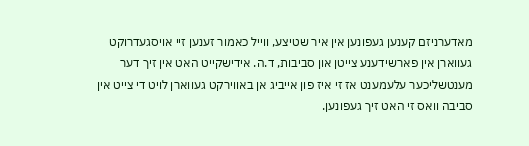מאדערניזם קענען געפונען אין איר שטיצע, ווייל כאמור זענען זיי אויסגעדרוקט געווארן אין פארשידענע צייטן און סביבות, ד.ה. אידישקייט האט אין זיך דער מענטשליכער עלעמענט אז זי איז פון אייביג אן באווירקט געווארן לויט די צייט אין סביבה וואס זי האט זיך געפונען.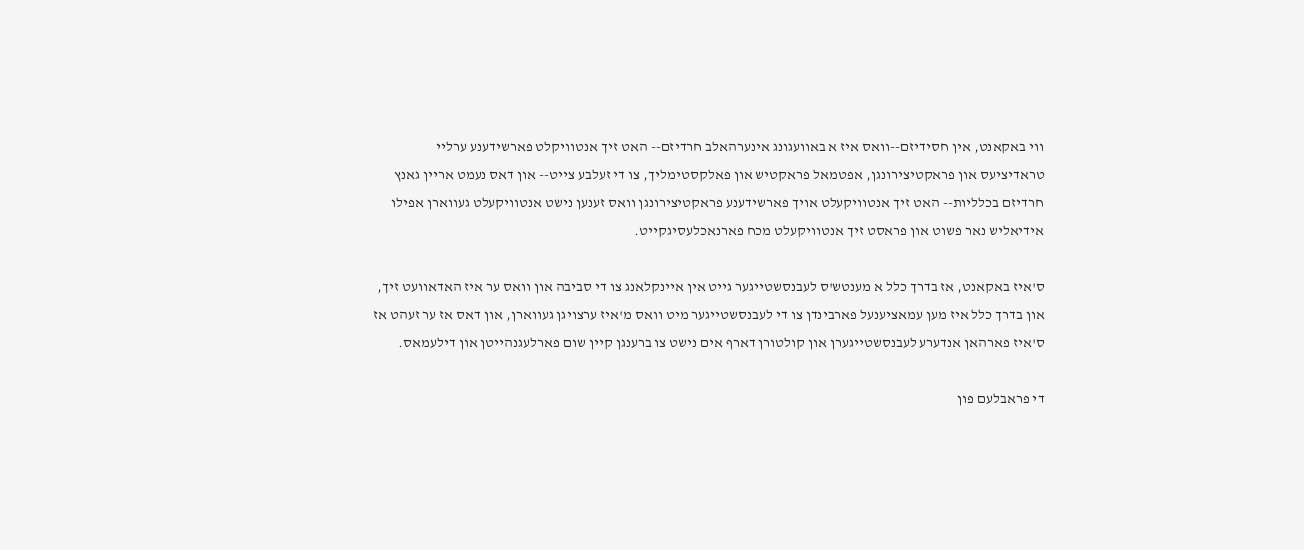ווי באקאנט, אין חסידיזם--וואס איז א באוועגונג אינערהאלב חרדיזם-- האט זיך אנטוויקלט פארשידענע ערליי טראדיציעס און פראקטיצירונגן, אפטמאל פראקטיש און פאלקסטימליך, צו די זעלבע צייט-- און דאס נעמט אריין גאנץ חרדיזם בכלליות-- האט זיך אנטוויקעלט אויך פארשידענע פראקטיצירונגן וואס זענען נישט אנטוויקעלט געווארן אפילו אידיאליש נאר פשוט און פראסט זיך אנטוויקעלט מכח פארנאכלעסיגקייט.

ס'איז באקאנט, אז בדרך כלל א מענטש'ס לעבנסשטייגער גייט אין איינקלאנג צו די סביבה און וואס ער איז האדאוועט זיך, און בדרך כלל איז מען עמאציענעל פארבינדן צו די לעבנסשטייגער מיט וואס מ'איז ערצויגן געווארן, און דאס אז ער זעהט אז ס'איז פארהאן אנדערע לעבנסשטייגערן און קולטורן דארף אים נישט צו ברענגן קיין שום פארלעגנהייטן און דילעמאס.

די פראבלעם פון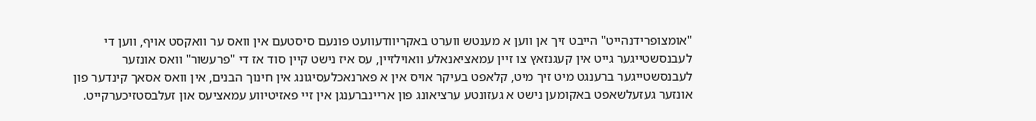"אומצופרידנהייט" הייבט זיך אן ווען א מענטש ווערט באקריוודעוועט פונעם סיסטעם אין וואס ער וואקסט אויף, ווען די לעבנסשטייגער גייט אין קעגנזאץ צו זיין עמאציאנאלע וואוילזיין, עס איז נישט קיין סוד אז די "פרעשור" וואס אונזער לעבנסשטייגער ברענגט מיט זיך מיט, קלאפט בעיקר אויס אין א פארנאכלעסיגונג אין חינוך הבנים, אין וואס אסאך קינדער פון אונזער געזעלשאפט באקומען נישט א געזונטע ערציאונג פון אריינברענגן אין זיי פאזיטיווע עמאציעס און זעלבסטזיכערקייט.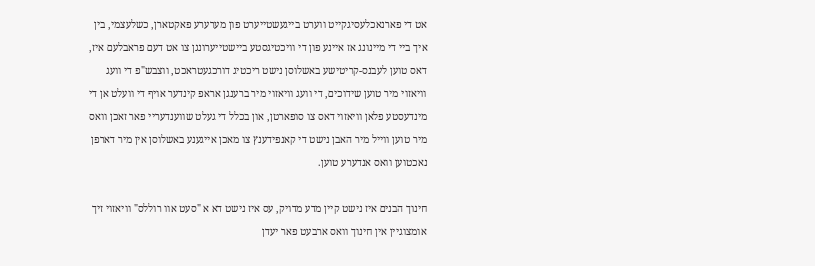אט די פארנאכלעסיגקייט ווערט בייגעשטייערט פון מערערע פאקטארן, כשלעצמי, בין איך ביי די מיינונג אז איינע פון די וויכטיגסטע ביישטייערונגן צו אט דעם פראבלעם איז, דאס טוען לעבנס-קריטישע באשלוסן נישט ריכטיג דורכגעטראכט, ווצבש"פ די וועג וויאזוי מיר טוען שידוכים, די וועג וויאזוי מיר ברענגן אראפ קינדער אויף די וועלט אן די מינדעסטע פלאן וויאזוי דאס צו סופארטן, און בכלל די געלט שווענדעריי פאר זאכן וואס מיר טוען ווייל מיר האבן נישט די קאנפידענץ צו מאכן אייגענע באשלוסן אין מיר דארפן נאכטוען וואס אנדערע טוען.

חינוך הבנים איז נישט קיין מדע מדויק, עס איז נישט דא א "סעט אוו רוללס" וויאזוי זיך אומצוגיין אין חינוך וואס ארבעט פאר יעדן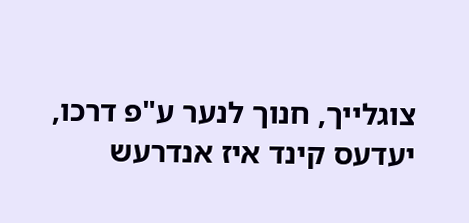צוגלייך, חנוך לנער ע"פ דרכו, יעדעס קינד איז אנדרעש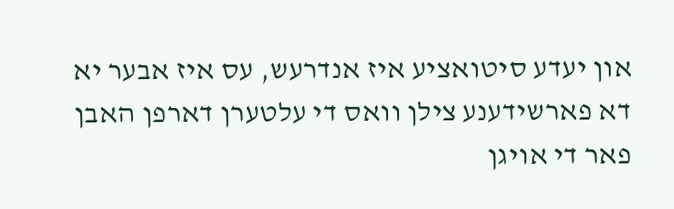און יעדע סיטואציע איז אנדרעש, עס איז אבער יא דא פארשידענע צילן וואס די עלטערן דארפן האבן פאר די אויגן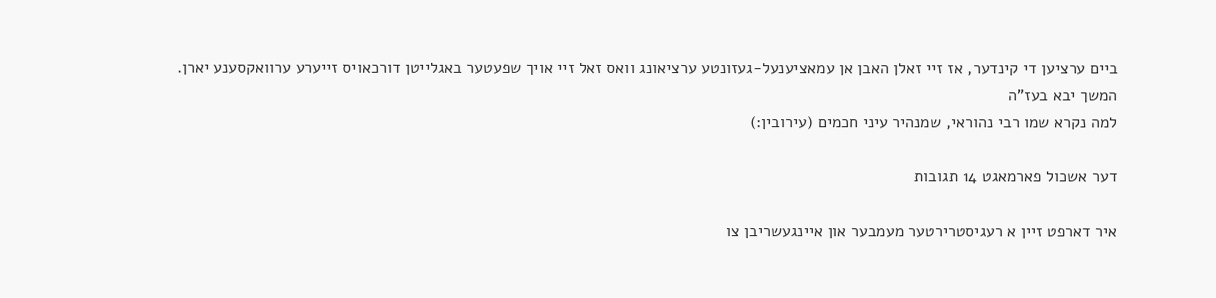ביים ערציען די קינדער, אז זיי זאלן האבן אן עמאציענעל-געזונטע ערציאונג וואס זאל זיי אויך שפעטער באגלייטן דורכאויס זייערע ערוואקסענע יארן.
המשך יבא בעז"ה
למה נקרא שמו רבי נהוראי, שמנהיר עיני חכמים (עירובין:)

דער אשכול פארמאגט 14 תגובות

איר דארפט זיין א רעגיסטרירטער מעמבער און איינגעשריבן צו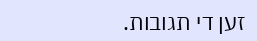זען די תגובות.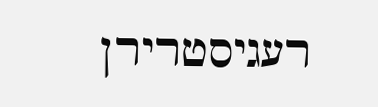רעגיסטרירן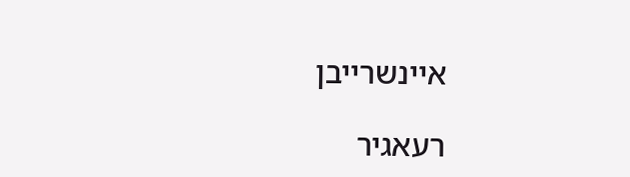איינשרייבן

רעאגיר